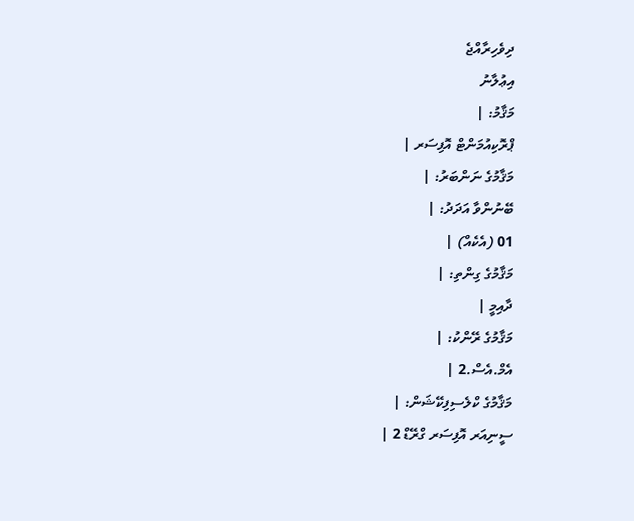ދިވެހިރާއްޖެ
އިޢުލާނު
މަޤާމު: |
ޕްރޮކިއުމަންޓް އޮފިސަރ |
މަޤާމުގެ ނަންބަރު: |
ބޭނުންވާ އަދަދު: |
01 (އެކެއް) |
މަޤާމުގެ ގިންތި: |
ދާއިމީ |
މަޤާމުގެ ރޭންކު: |
އެމް.އެސް.2 |
މަޤާމުގެ ކްލެސިފިކޭޝަން: |
ސީނިއަރ އޮފިސަރ ގްރޭޑް 2 |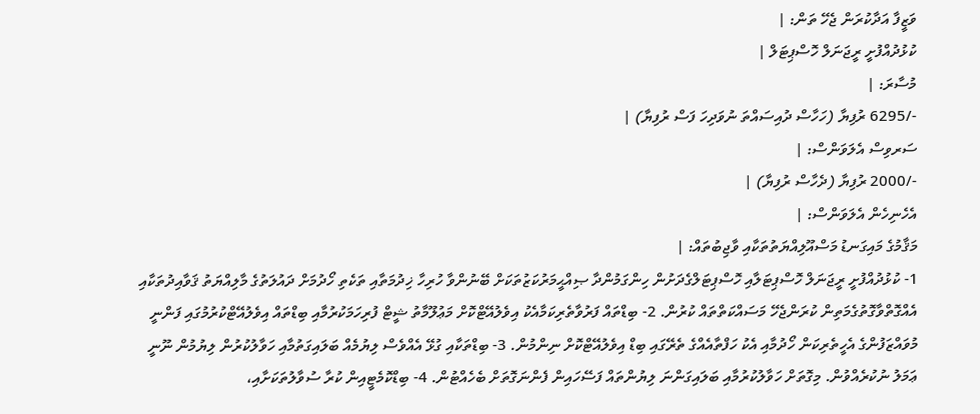ވަޒީފާ އަދާކުރަން ޖެހޭ ތަން: |
ކުޅުދުއްފުށީ ރީޖަނަލް ހޮސްޕިޓަލް |
މުސާރަ: |
-/6295 ރުފިޔާ (ހަހާސް ދުއިސައްތަ ނުވަދިހަ ފަސް ރުފިޔާ) |
ސަރވިސް އެލަވަންސް: |
-/2000 ރުފިޔާ (ދެހާސް ރުފިޔާ) |
އެހެނިހެން އެލަވަންސް: |
މަޤާމުގެ މައިގަނޑު މަސްއޫލިއްޔަތުތަކާއި ވާޖިބުތައް: |
1- ކުޅުދުއްފުށީ ރީޖަނަލް ހޮސްޕިޓަލާއި ހޮސްޕިޓަލްގެދަށުން ހިންގަމުންދާ ޞިއްޙީމަރުކަޒުތަކަށް ބޭނުންވާ ހުރިހާ ޚިދުމަތާއި ތަކެތި ހޯދުމަށް ދައުލަތުގެ މާލިއްޔަތު ޤަވާއިދުތަކާއި އެއްގޮތްވާގޮތުގެމަތިން ކުރަންޖެހޭ މަސައްކަތްތައް ކުރުން. 2- ބިޑްތައް ފަރުވާތެރިކަމާއެކު އިވެލުއޭޓްކޮށް މަޢުލޫމާތު ޝީޓް ފުރިހަމަކުރުމާއި ބިޑްތައް އިވެލުއޭޓްކުރުމުގައި ފަންނީ މުވައްޒަފުންގެ އެހީތެރިކަން ހޯދުމާއި އެކު ހަފްތާއެއްގެ ތެރޭގައި ބިޑް އިވެލުއޭޓްކޮށް ނިންމުން. 3- ބިޑްތަކާއި ގުޅޭ އެއްވެސް ލިޔުމެއް ބަލައިގަތުމާއި ހަވާލުކުރުން ލިޔުމުން ނޫނީ ޢަމަލު ނުކުރެއްވުން. މިގޮތަށް ހަވާލުކުރުމާއި ބަލައިގަންނަ ލިޔުންތައް ފަސޭހައިން ފެންނަގޮތަށް ބެހެއްޓުން. 4- ބިޑްކޮމެޓީއިން ކުރާ ސުވާލުތަކަށާއި،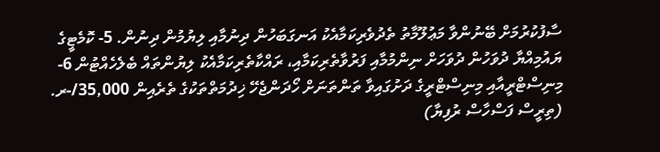ސާފުކުރުމަށް ބޭނުންވާ މަޢުލޫމާތު ތެދުވެރިކަމާއެކު އަނގަބަހުން ދިނުމާއި ލިޔުމުން ދިނުން. 5- ކޮމެޓީގެ ޔައުމިއްޔާ ދުވަހުން ދުވަހަށް ނިންމުމާއި ފަރުވާތެރިކަމާއި، ރައްކާތެރިކަމާއެކު ލިޔުންތައް ބެލެހެއްޓުން 6- މިނިސްޓްރީއާއި މިނިސްޓްރީގެ ދަށުގައިވާ ތަންތަނަށް ހޯދަންޖެހޭ ޚިދުމަތްތަކުގެ ތެރެއިން 35,000/-ރ. (ތިރީސް ފަސްހާސް ރުފިޔާ)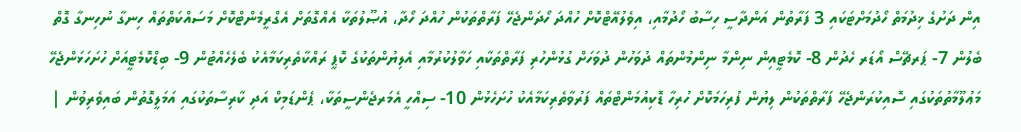އިން ދަށުގެ ޚިދުމަތް ހޯދުމަށްޓަކައި 3 ފަރާތުން އަންދާސީ ހިސާބު ހޯދުމާއި، އިވެލުއޭޓްކޮށް ހުއްދަ ހޯދަންޖެހޭ ފަރާތްތަކުން ހުއްދަ ހޯދާ، އުޞޫލުތަކާ އެއްގޮތަށް އެގްރީމެންޓްކޮށް މަސައްކަތްތައް ހިނގާ ނުހިނގާ ގޮތް ބެލުން 7- ޕަރޗޭސް އޯޑަރ ހެދުން 8- ކޮމެޓީއިން ނިންމާ ނިންމުންތައް ދުވަހުން ދުވަހަށް ގުޅުންހުރި ފަރާތްތަކާއި ހަވާލުކުރުމާއި އެލިޔުންތަކުގެ ކޮޕީ ރައްކާތެރިކަމާއެކު ބެލެހެއްޓުން 9- ބިޑްކޮމެޓީއަށް ހުށަހަޅަންޖެހޭ މަޢުލޫމާތުތަކުގައި ސޮއިކުރަންޖެހޭ ފަރާތްތަކުން ލިޔުން ފުރިހަމަކޮށް ހުރިހާ ޑޮކިއުމަންޓްތައް ފަރުވާތެރިކަމާއެކު ހުށަހެޅުން 10- ސިއްހީ އެމަރޖެންސީތަކާ، ޕެންޑަމިކް އަދި ކާރިސާތަކުގައި އަމަލީގޮތުން ބައިވެރިވުން |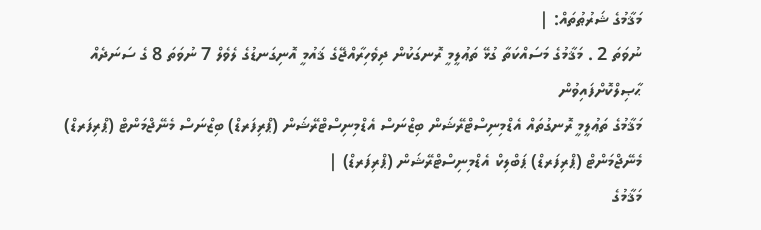މަޤާމުގެ ޝަރުޠުތައް: |
ނުވަތަ 2 . މަޤާމުގެ މަސައްކަތާ ގުޅޭ ތަޢުލީމީ ރޮނގަކުން ދިވެހިރާއްޖޭގެ ޤައުމީ އޮނިގަނޑުގެ ލެވެލް 7 ނުވަތަ 8 ގެ ސަނަދެއް ޙާޞިލްކޮށްފައިވުން
މަޤާމުގެ ތަޢުލީމީ ރޮނގުތައް އެޑްމިނިސްޓްރޭޝަން ބިޒްނަސް އެޑްމިނިސްޓްރޭޝަން (ޕްރިފަރޑް) ބިޒްނަސް މެނޭޖްމަންޓް (ޕްރިފަރޑް) މެނޭޖްމަންޓް (ޕްރިފަރޑް) ޕަބްލިކް އެޑްމިނިސްޓްރޭޝަން (ޕްރިފަރޑް) |
މަޤާމުގެ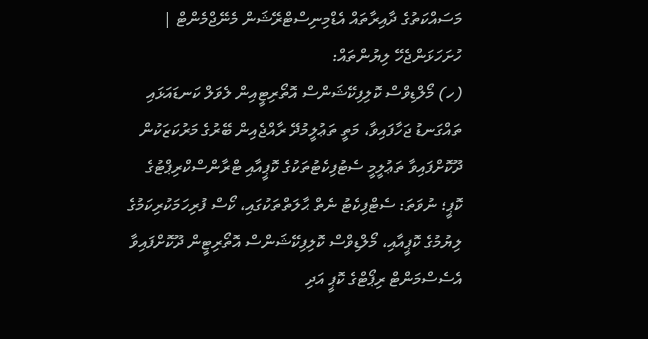މަސައްކަތުގެ ދާއިރާތައް އެޑްމިނިސްޓްރޭޝަން މެނޭޖްމެންޓް |
ހުށަހަޅަންޖެހޭ ލިޔުންތައް:
(ހ) މޯލްޑިވްސް ކޮލިފިކޭޝަންސް އޮތޯރިޓީއިން ލެވަލް ކަނޑައަޅައި ތައްގަނޑު ޖަހާފައިވާ، މަތީ ތަޢުލީމުދޭ ރާއްޖެއިން ބޭރުގެ މަރުކަޒަކުން ދޫކޮށްފައިވާ ތަޢުލީމީ ސެޓުފިކެޓުތަކުގެ ކޮޕީއާއި ޓްރާންސްކްރިޕްޓުގެ ކޮޕީ؛ ނުވަތަ: ސެޓްފިކެޓު ނެތް ޙާލަތްތަކުގައި، ކޯސް ފުރިހަމަކުރިކަމުގެ ލިޔުމުގެ ކޮޕީއާއި، މޯލްޑިވްސް ކޮލިފިކޭޝަންސް އޮތޯރިޓީން ދޫކޮށްފައިވާ އެސެސްމަންޓް ރިޕޯޓްގެ ކޮޕީ އަދި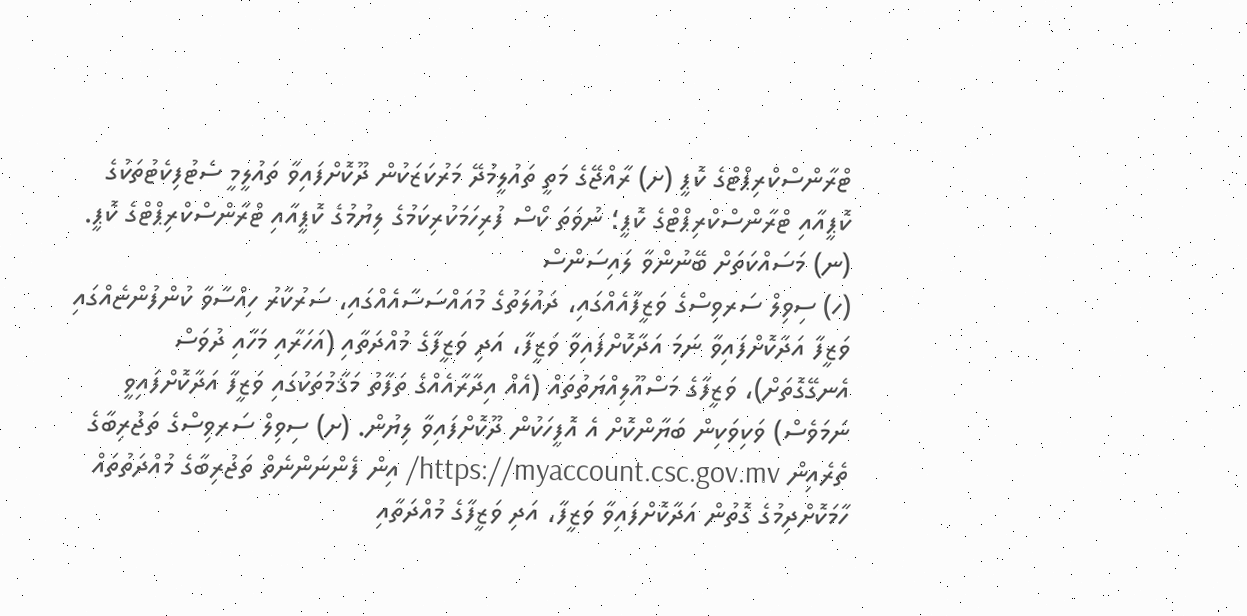ޓްރާންސްކްރިޕްޓްގެ ކޮޕީ (ށ) ރާއްޖޭގެ މަތީ ތައުލީމުދޭ މަރުކަޒަކުން ދޫކޮށްފައިވާ ތައުލީމީ ސެޓުފިކެޓުތަކުގެ ކޮޕީއާއި ޓްރާންސްކްރިޕްޓްގެ ކޮޕީ؛ ނުވަތަ ކޯސް ފުރިހަމަކުރިކަމުގެ ލިޔުމުގެ ކޮޕީއާއި ޓްރާންސްކްރިޕްޓްގެ ކޮޕީ. (ނ) މަސައްކަތަށް ބޭނުންވާ ލައިސަންސް
(ހ) ސިވިލް ސަރވިސްގެ ވަޒީފާއެއްގައި، ދައުލަތުގެ މުއައްސަސާއެއްގައި، ސަރުކާރު ހިއްސާވާ ކުންފުންޏެއްގައި ވަޒީފާ އަދާކޮށްފައިވާ ނަމަ އަދާކޮށްފައިވާ ވަޒީފާ، އަދި ވަޒީފާގެ މުއްދަތާއި (އަހަރާއި މަހާއި ދުވަސް އެނގޭގޮތަށް)، ވަޒީފާގެ މަސްއޫލިއްޔަތުތައް (އެއް އިދާރާއެއްގެ ތަފާތު މަޤާމުތަކުގައި ވަޒީފާ އަދާކޮށްފައިވީ ނަމަވެސް) ވަކިވަކިން ބަޔާންކޮށް އެ އޮފީހަކުން ދޫކޮށްފައިވާ ލިޔުން. (ށ) ސިވިލް ސަރވިސްގެ ތަޖުރިބާގެ ތެރެއިން https://myaccount.csc.gov.mv/ އިން ފެންނަންނެތް ތަޖުރިބާގެ މުއްދަތުތައް ހާމަކޮށްދިމުގެ ގޮތުން އަދާކޮށްފައިވާ ވަޒީފާ، އަދި ވަޒީފާގެ މުއްދަތާއި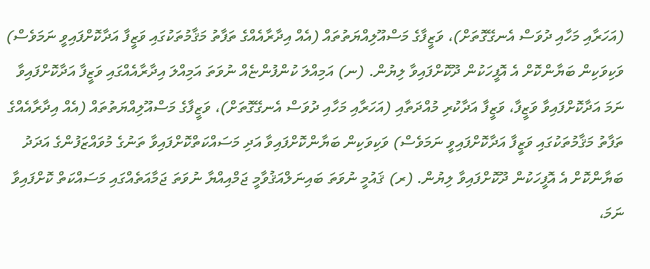(އަހަރާއި މަހާއި ދުވަސް އެނގޭގޮތަށް)، ވަޒީފާގެ މަސްއޫލިއްޔަތުތައް (އެއް އިދާރާއެއްގެ ތަފާތު މަޤާމުތަކުގައި ވަޒީފާ އަދާކޮށްފައިވީ ނަމަވެސް) ވަކިވަކިން ބަޔާންކޮށް އެ އޮފީހަކުން ދޫކޮށްފައިވާ ލިޔުން. (ނ) އަމިއްލަ ކުންފުންޏެއް ނުވަތަ އަމިއްލަ އިދާރާއެއްގައި ވަޒީފާ އަދާކޮށްފައިވާ ނަމަ އަދާކޮށްފައިވާ ވަޒީފާ، ވަޒީފާ އަދާކުރި މުއްދަތާއި (އަހަރާއި މަހާއި ދުވަސް އެނގޭގޮތަށް)، ވަޒީފާގެ މަސްއޫލިއްޔަތުތައް (އެއް އިދާރާއެއްގެ ތަފާތު މަޤާމުތަކުގައި ވަޒީފާ އަދާކޮށްފައިވީ ނަމަވެސް) ވަކިވަކިން ބަޔާންކޮށްފައިވާ އަދި މަސައްކަތްކޮށްފައިވާ ތަނުގެ މުވައްޒަފުންގެ އަދަދު ބަޔާންކޮށް އެ އޮފީހަކުން ދޫކޮށްފައިވާ ލިޔުން. (ރ) ޤައުމީ ނުވަތަ ބައިނަލްއަޤުވާމީ ޖަމްއިއްޔާ ނުވަތަ ޖަމާއަތެއްގައި މަސައްކަތް ކޮށްފައިވާ ނަމަ،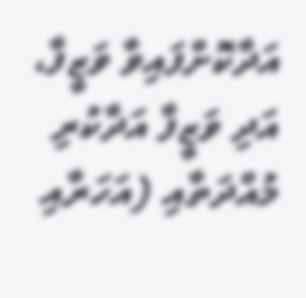އަދާކޮށްފައިވާ ވަޒީފާ، އަދި ވަޒީފާ އަދާކުރި މުއްދަތާއި (އަހަރާއި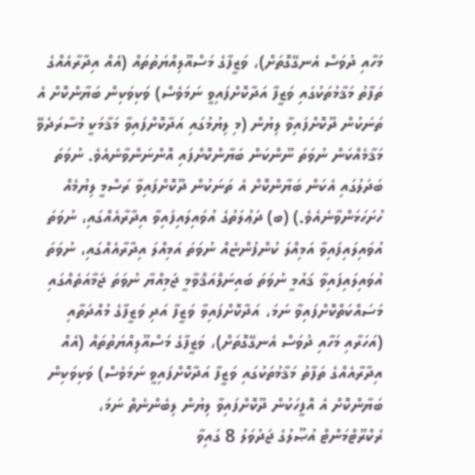މަހާއި ދުވަސް އެނގޭގޮތަށް)، ވަޒީފާގެ މަސްއޫލިއްޔަތުތައް (އެއް އިދާރާއެއްގެ ތަފާތު މަޤާމުތަކުގައި ވަޒީފާ އަދާކޮށްފައިވީ ނަމަވެސް) ވަކިވަކިން ބަޔާންކޮށް އެ ތަނަކުން ދޫކޮށްފައިވާ ލިޔުން (މި ލިޔުމުގައި އަދާކޮށްފައިވާ މަޤާމަކީ މުސާރަދެވޭ މަޤާމެއްކަން ނުވަތަ ނޫންކަން ބަޔާންކޮށްފައި އޮންނަންވާނެއެވެ. ނުވަތަ ބަދަލުގައި އެކަން ބަޔާންކޮށް އެ ތަނަކުން ދޫކޮށްފައިވާ ރަސްމީ ލިޔުމެއް ހުށަހަޅަންވާނެއެވެ.) (ބ) ދަޢުލަތުގެ އުވައިލައިފައިވާ އިދާރާއެއްގައި، ނުވަތަ އުވައިލައިފައިވާ އަމިއްލަ ކުންފުންޏެއް ނުވަތަ އަމިއްލަ އިދާރާއެއްގައި، ނުވަތަ އުވައިލައިފައިވާ ޤައުމީ ނުވަތަ ބައިނަލްއަޤްވާމީ ޖަމިއްޔާ ނުވަތަ ޖަމާއަތެއްގައި މަސައްކަތްކޮށްފައިވާ ނަމަ، އަދާކޮށްފައިވާ ވަޒީފާ އަދި ވަޒީފާގެ މުއްދަތާއި (އަހަރާއި މަހާއި ދުވަސް އެނގޭގޮތަށް)، ވަޒީފާގެ މަސްއޫލިއްޔަތުތައް (އެއް އިދާރާއެއްގެ ތަފާތު މަޤާމުތަކުގައި ވަޒީފާ އަދާކޮށްފައިވީ ނަމަވެސް) ވަކިވަކިން ބަޔާންކޮށް އެ އޮފީހަކުން ދޫކޮށްފައިވާ ލިޔުން ލިބެންނެތް ނަމަ، ރެކްރޫޓްމަންޓް އުޞޫލުގެ ޖަދުވަލު 8 ގައިވާ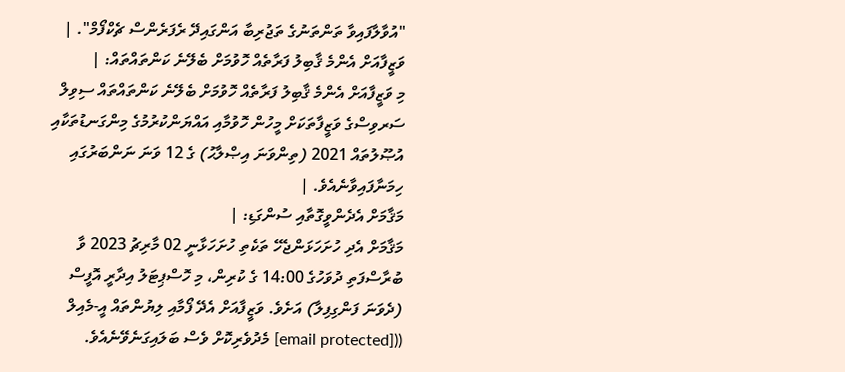"އުވާލާފައިވާ ތަންތަނުގެ ތަޖުރިބާ އަންގައިދޭ ރެފަރެންސް ޗެކްފޯމް". |
ވަޒީފާއަށް އެންމެ ޤާބިލު ފަރާތެއް ހޮވުމަށް ބެލޭނެ ކަންތައްތައް: |
މި ވަޒީފާއަށް އެންމެ ޤާބިލު ފަރާތެއް ހޮވުމަށް ބެލޭނެ ކަންތައްތައް ސިވިލް ސަރވިސްގެ ވަޒީފާތަކަށް މީހުން ހޮވުމާއި އައްޔަންކުރުމުގެ މިންގަނޑުތަކާއި އުޞޫލުތައް 2021 (ތިންވަނަ އިޞްލާޙު) ގެ 12 ވަނަ ނަންބަރުގައި ހިމަނާފައިވާނެއެވެ. |
މަޤާމަށް އެދެންވީގޮތާއި ސުންގަޑި: |
މަޤާމަށް އެދި ހުށަހަޅަންޖެހޭ ތަކެތި ހުށަހަޅާނީ 02 މާރިޗު 2023 ވާ ބުރާސްފަތި ދުވަހުގެ 14:00 ގެ ކުރިން، މި ހޮސްޕިޓަލު އިދާރީ އޮފީސް (ދެވަނަ ފަންގިފިލާ) އަށެވެ. ވަޒީފާއަށް އެދޭ ފޯމާއި ލިޔުންތައް އީ-މެއިލް (([email protected] މެދުވެރިކޮށް ވެސް ބަލައިގަނެވޭނެއެވެ.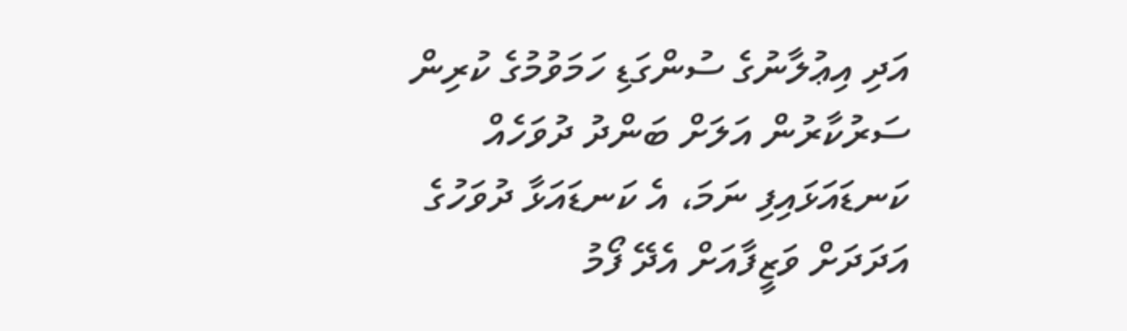އަދި އިޢުލާނުގެ ސުންގަޑި ހަމަވުމުގެ ކުރިން ސަރުކާރުން އަލަށް ބަންދު ދުވަހެއް ކަނޑައަޅައިފި ނަމަ، އެ ކަނޑައަޅާ ދުވަހުގެ އަދަދަށް ވަޒީފާއަށް އެދޭ ފޯމު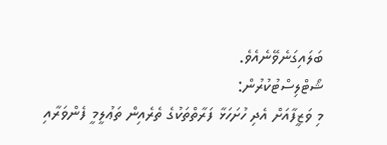ބަލައިގަނެވޭނެއެވެ.
ޝޯޓްލިސްޓުކުރުން:
މި ވަޒީފާއަށް އެދި ހުށަހަޅާ ފަރާތްތަކުގެ ތެރެއިން ތަޢުލީމީ ފެންވަރާއި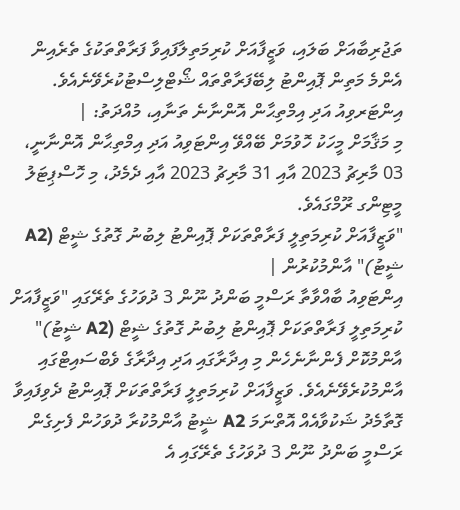ތަޖުރިބާއަށް ބަލައި، ވަޒީފާއަށް ކުރިމަތިލާފައިވާ ފަރާތްތަކުގެ ތެރެއިން އެންމެ މަތިން ޕޮއިންޓު ލިބޭފަރާތްތައް ޝޯޓްލިސްޓުކުރެވޭނެއެވެ.
އިންޓަރވިއު އަދި އިމްތިޙާން އޮންނާނެ ތަނާއި، މުއްދަތު: |
މި މަޤާމަށް މީހަކު ހޮވުމަށް ބޭއްވޭ އިންޓަވިއު އަދި އިމްތިޙާން އޮންނާނީ، 03 މާރިޗު 2023 އާއި 31 މާރިޗު 2023 އާއި ދެމެދު، މި ހޮސްޕިޓަލު މީޓިންގ ރޫމްގައެވެ.
"ވަޒީފާއަށް ކުރިމަތިލީ ފަރާތްތަކަށް ޕޮއިންޓު ލިބުނު ގޮތުގެ ޝީޓް (A2 ޝީޓު)" އާންމުކުރުން |
އިންޓަވިއު ބާއްވާތާ ރަސްމީ ބަންދު ނޫން 3 ދުވަހުގެ ތެރޭގައި "ވަޒީފާއަށް ކުރިމަތިލީ ފަރާތްތަކަށް ޕޮއިންޓު ލިބުނު ގޮތުގެ ޝީޓް (A2 ޝީޓު)" އާންމުކޮށް ފެންނާނެހެން މި އިދާރާގައި އަދި އިދާރާގެ ވެބްސައިޓްގައި އާންމުކުރެވޭނެއެވެ. ވަޒީފާއަށް ކުރިމަތިލީ ފަރާތްތަކަށް ޕޮއިންޓު ދެވިފައިވާ ގޮތާމެދު ޝަކުވާއެއް އޮތްނަމަ A2 ޝީޓު އާންމުކުރާ ދުވަހުން ފެށިގެން ރަސްމީ ބަންދު ނޫން 3 ދުވަހުގެ ތެރޭގައި އެ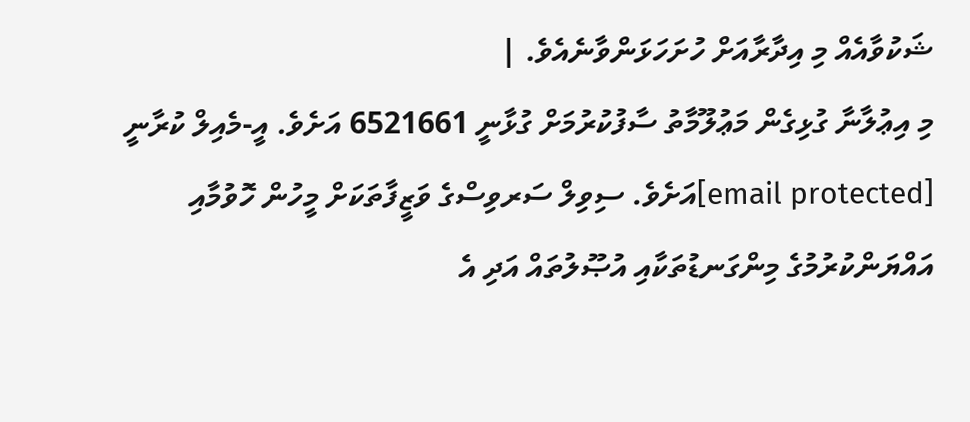ޝަކުވާއެއް މި އިދާރާއަށް ހުށަހަޅަންވާނެއެވެ. |
މި އިޢުލާނާ ގުޅިގެން މަޢުލޫމާތު ސާފުކުރުމަށް ގުޅާނީ 6521661 އަށެވެ. އީ-މެއިލް ކުރާނީ [email protected]އަށެވެ. ސިވިލް ސަރވިސްގެ ވަޒީފާތަކަށް މީހުން ހޮވުމާއި އައްޔަންކުރުމުގެ މިންގަނޑުތަކާއި އުޞޫލުތައް އަދި އެ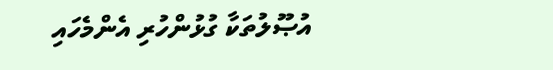އުޞޫލުތަކާ ގުޅުންހުރި އެންމެހައި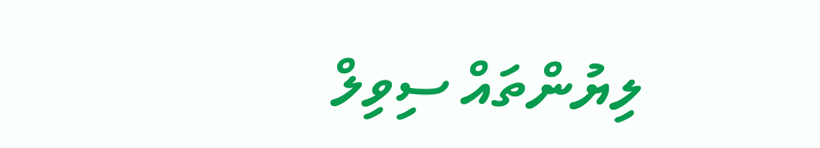ލިޔުންތައް ސިވިލް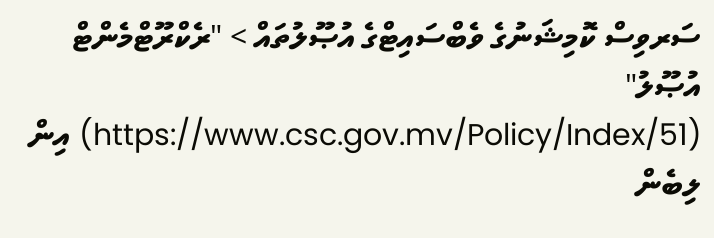ސަރވިސް ކޮމިޝަނުގެ ވެބްސައިޓްގެ އުޞޫލުތައް > "ރެކްރޫޓްމެންޓް އުޞޫލު" (https://www.csc.gov.mv/Policy/Index/51) އިން ލިބެން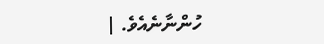ހުންނާނެއެވެ. |